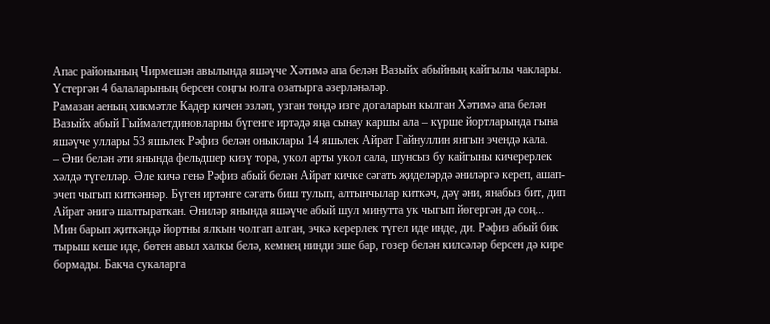Апас районының Чирмешән авылында яшәүче Хәтимә апа белән Вазыйх абыйның кайгылы чаклары. Үстергән 4 балаларының берсен соңгы юлга озатырга әзерләнәләр.
Рамазан аеның хикмәтле Кадер кичен эзләп, узган төндә изге догаларын кылган Хәтимә апа белән Вазыйх абый Гыймалетдиновларны бүгенге иртәдә яңа сынау каршы ала – күрше йортларында гына яшәүче уллары 53 яшьлек Рәфиз белән оныклары 14 яшьлек Айрат Гайнуллин янгын эчендә кала.
– Әни белән әти янында фельдшер кизү тора, укол арты укол сала, шунсыз бу кайгыны кичерерлек хәлдә түгелләр. Әле кичә генә Рәфиз абый белән Айрат кичке сәгать җиделәрдә әниләргә кереп, ашап-эчеп чыгып киткәннәр. Бүген иртәнге сәгать биш тулып, алтынчылар киткәч, дәү әни, янабыз бит, дип Айрат әнигә шалтыраткан. Әниләр янында яшәүче абый шул минутта ук чыгып йөгергән дә соң... Мин барып җиткәндә йортны ялкын чолгап алган, эчкә керерлек түгел иде инде, ди. Рәфиз абый бик тырыш кеше иде, бөтен авыл халкы белә, кемнең нинди эше бар, гозер белән килсәләр берсен дә кире бормады. Бакча сукаларга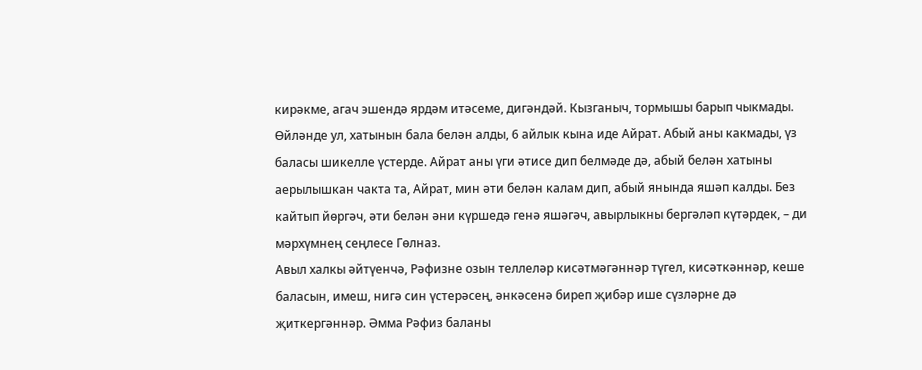кирәкме, агач эшендә ярдәм итәсеме, дигәндәй. Кызганыч, тормышы барып чыкмады. Өйләнде ул, хатынын бала белән алды, 6 айлык кына иде Айрат. Абый аны какмады, үз баласы шикелле үстерде. Айрат аны үги әтисе дип белмәде дә, абый белән хатыны аерылышкан чакта та, Айрат, мин әти белән калам дип, абый янында яшәп калды. Без кайтып йөргәч, әти белән әни күршедә генә яшәгәч, авырлыкны бергәләп күтәрдек, – ди мәрхүмнең сеңлесе Гөлназ.
Авыл халкы әйтүенчә, Рәфизне озын теллеләр кисәтмәгәннәр түгел, кисәткәннәр, кеше баласын, имеш, нигә син үстерәсең, әнкәсенә биреп җибәр ише сүзләрне дә җиткергәннәр. Әмма Рәфиз баланы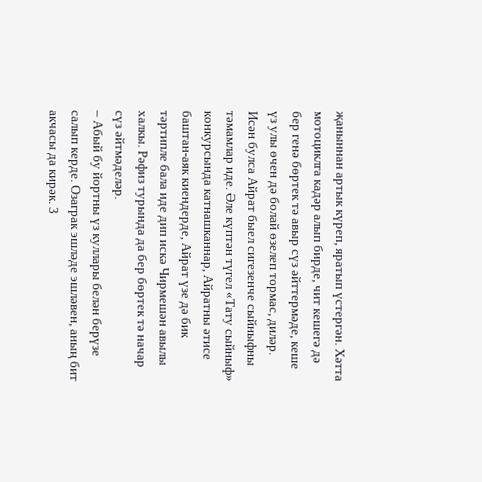җаныннан артык күреп, яратып үстергән. Хәтта мотоциклга кадәр алып бирде, чит кешегә дә бер генә бөртек тә авыр сүз әйттермәде, кеше үз улы өчен дә болай өзелеп тормас, диләр. Исән булса Айрат быел сигезенче сыйныфны тәмамлар иде. Әле күптән түгел «Тату сыйныф» конкурсында катнашканнар, Айратны әтисе баштан-аяк киендерде, Айрат үзе дә бик тәртипле бала иде дип искә Чирмешән авылы халкы. Рәфиз турында да бер бөртек тә начар сүз әйтмәделәр.
– Абый бу йортны үз куллары белән берүзе салып керде. Озаграк эшләде эшләвен, аның бит акчасы да кирәк. 3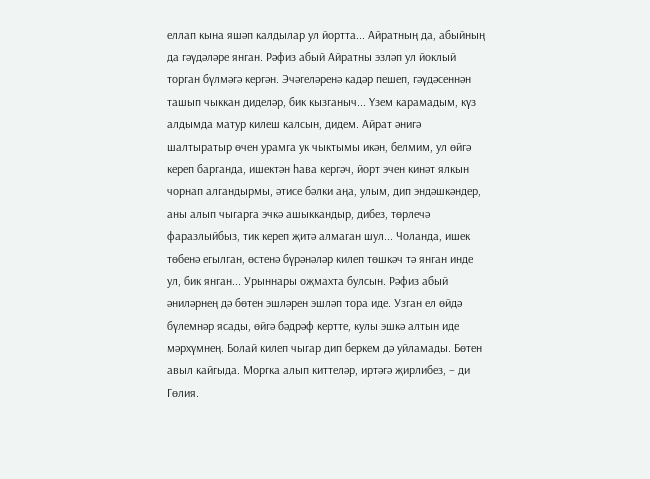еллап кына яшәп калдылар ул йортта... Айратның да, абыйның да гәүдәләре янган. Рәфиз абый Айратны эзләп ул йоклый торган бүлмәгә кергән. Эчәгеләренә кадәр пешеп, гәүдәсеннән ташып чыккан диделәр, бик кызганыч... Үзем карамадым, күз алдымда матур килеш калсын, дидем. Айрат әнигә шалтыратыр өчен урамга ук чыктымы икән, белмим, ул өйгә кереп барганда, ишектән һава кергәч, йорт эчен кинәт ялкын чорнап алгандырмы, әтисе бәлки аңа, улым, дип эндәшкәндер, аны алып чыгарга эчкә ашыккандыр, дибез, төрлечә фаразлыйбыз, тик кереп җитә алмаган шул... Чоланда, ишек төбенә егылган, өстенә бүрәнәләр килеп төшкәч тә янган инде ул, бик янган... Урыннары оҗмахта булсын. Рәфиз абый әниләрнең дә бөтен эшләрен эшләп тора иде. Узган ел өйдә бүлемнәр ясады, өйгә бәдрәф кертте, кулы эшкә алтын иде мәрхүмнең. Болай килеп чыгар дип беркем дә уйламады. Бөтен авыл кайгыда. Моргка алып киттеләр, иртәгә җирлибез, – ди Гөлия.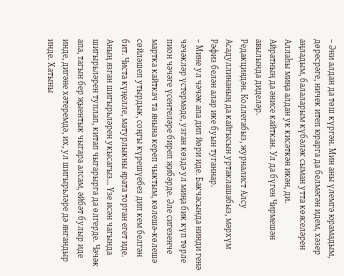– Әни алдан да төш күргән. Мин аны үлемгә юрамадым, дөресрәге, ничек итеп юрарга да белмәгән идем, хәзер аңладым, балаларым күбәләк сыман утта көяселәрен Аллаһы миңа алдан ук кисәткән икән, ди.
Айратның да әнисе кайткан. Ул да бүген Чирмешән авылында диделәр.
Редакциядән. Коллегабыз, журналист Алсу Асадуллинаның да кайгысын уртаклашабыз, мәрхүм Рәфиз белән алар ике буын туганнар.
– Мине ул чәчәк апа дип йөри иде. Бакчасында нинди генә чәчәкләр үстермәде, узган көздә ул миңа бик күп төрле пион чәчәге үсентеләре биреп җибәрде. Әле сигезенче мартка кайткач та янына кереп чыктым, көлешә-көлешә сөйләшеп утырдык, соңгы күрешүебез дип кем белгән бит. Чиста күңелле, матурлыкны ярата торган егет иде. Аның язган шигырьләрен укысагыз... Үзе исән чагында шигырьләрен туплап, китап чыгарырга да өлгерде. Чәчәк апа, тагын бер җыентык чыгара алсам, әйбәт булыр иде инде, дигәне хәтеремдә, их, ул шигырьләре дә янгандыр инде. Хатыны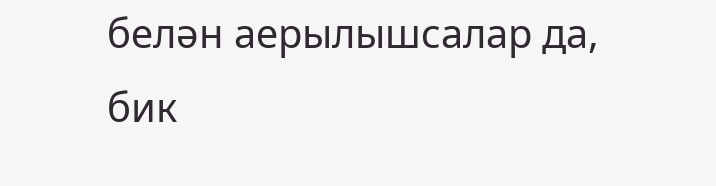белән аерылышсалар да, бик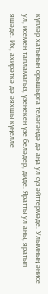күпләр хатынын орышырга теләгәндә дә аңа ул сүз әйттермәде. Улымның әнисе ул, исемен тапламагыз, үзенекен үзе беләдер, диде. Яратты ул аны, яратып яшәде. Их, ахирәткә дә әяхшы күңелле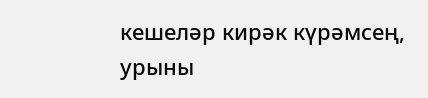кешеләр кирәк күрәмсең, урыны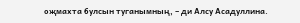оҗмахта булсын туганымның, – ди Алсу Асадуллина.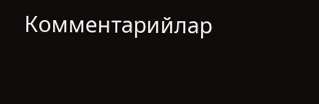Комментарийлар